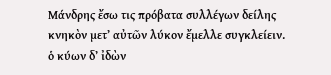Μάνδρης ἔσω τις πρόβατα συλλέγων δείλης κνηκὸν μετʼ αὐτῶν λύκον ἔμελλε συγκλείειν. ὁ κύων δʼ ἰδὼν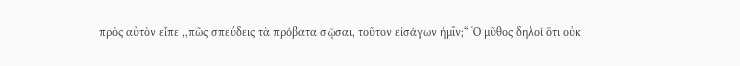πρὸς αὐτὸν εἶπε ,,πῶς σπεύδεις τὰ πρόβατα σῷσαι, τοῦτον εἰσάγων ἡμῖν;“ Ὁ μῦθος δηλοί ὅτι οὐκ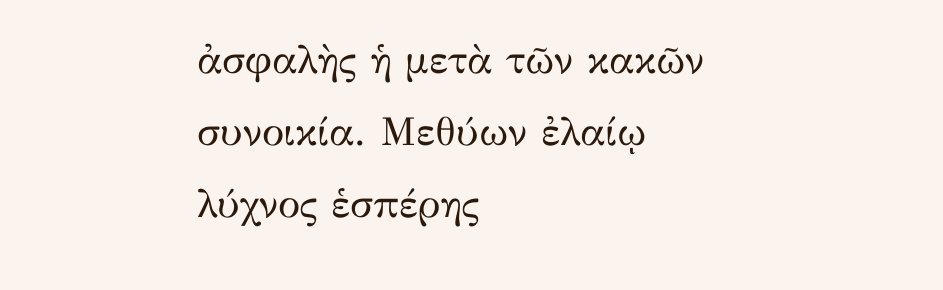ἀσφαλὴς ἡ μετὰ τῶν κακῶν συνοικία. Μεθύων ἐλαίῳ λύχνος ἑσπέρης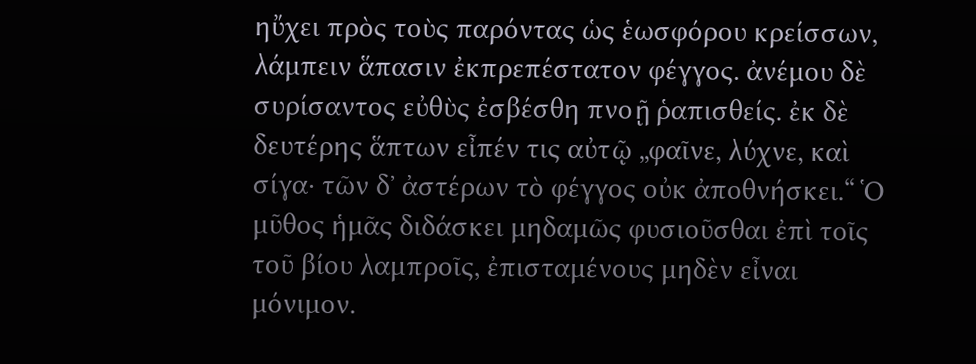ηὔχει πρὸς τοὺς παρόντας ὡς ἑωσφόρου κρείσσων, λάμπειν ἅπασιν ἐκπρεπέστατον φέγγος. ἀνέμου δὲ συρίσαντος εὐθὺς ἐσβέσθη πνοῇ ῥαπισθείς. ἐκ δὲ δευτέρης ἅπτων εἶπέν τις αὐτῷ „φαῖνε, λύχνε, καὶ σίγα· τῶν δʼ ἀστέρων τὸ φέγγος οὐκ ἀποθνήσκει.“ Ὁ μῦθος ἡμᾶς διδάσκει μηδαμῶς φυσιοῦσθαι ἐπὶ τοῖς τοῦ βίου λαμπροῖς, ἐπισταμένους μηδὲν εἶναι μόνιμον.